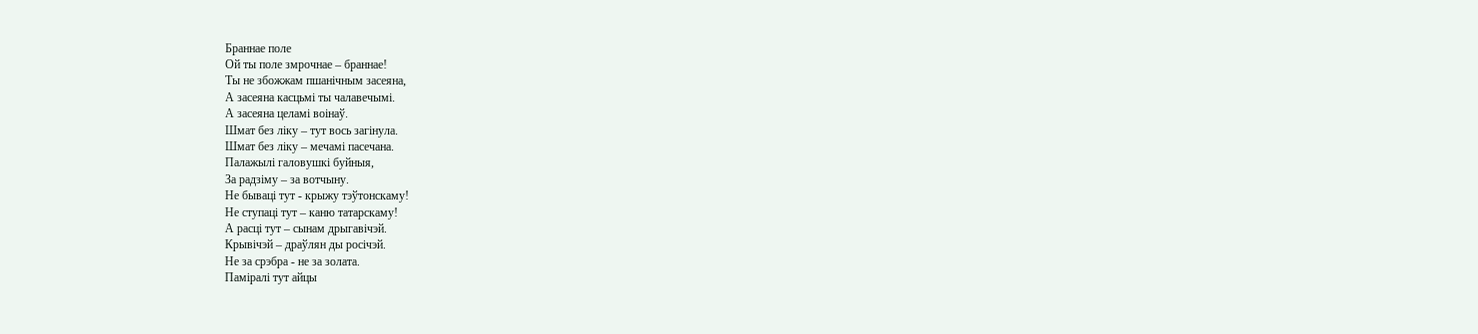Браннае поле
Ой ты поле змрочнае – браннае!
Ты не збожжам пшанічным засеяна,
А засеяна касцьмі ты чалавечымі.
А засеяна целамі воінаў.
Шмат без ліку – тут вось загінула.
Шмат без ліку – мечамі пасечана.
Палажылі галовушкі буйныя,
За радзіму – за вотчыну.
Не бываці тут - крыжу тэўтонскаму!
Не ступаці тут – каню татарскаму!
А расці тут – сынам дрыгавічэй.
Крывічэй – драўлян ды росічэй.
Не за срэбра - не за золата.
Паміралі тут айцы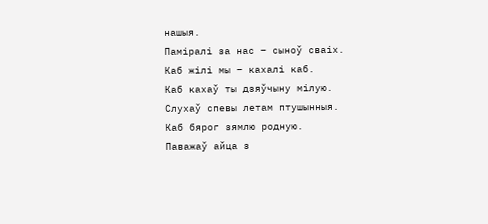нашыя.
Паміралі за нас – сыноў сваіх.
Каб жілі мы – кахалі каб.
Каб кахаў ты дзяўчыну мілую.
Слухаў спевы летам птушынныя.
Каб бярог зямлю родную.
Паважаў айца з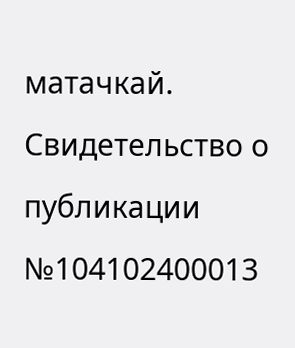матачкай.
Свидетельство о публикации №104102400013